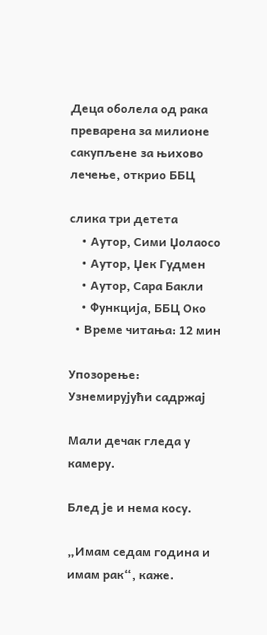Деца оболела од рака преварена за милионе сакупљене за њихово лечење, открио ББЦ

слика три детета
    • Аутор, Сими Џолаосо
    • Аутор, Џек Гудмен
    • Аутор, Сара Бакли
    • Функција, ББЦ Око
  • Време читања: 12 мин

Упозорење: Узнемирујући садржај

Мали дечак гледа у камеру.

Блед је и нема косу.

„Имам седам година и имам рак“, каже.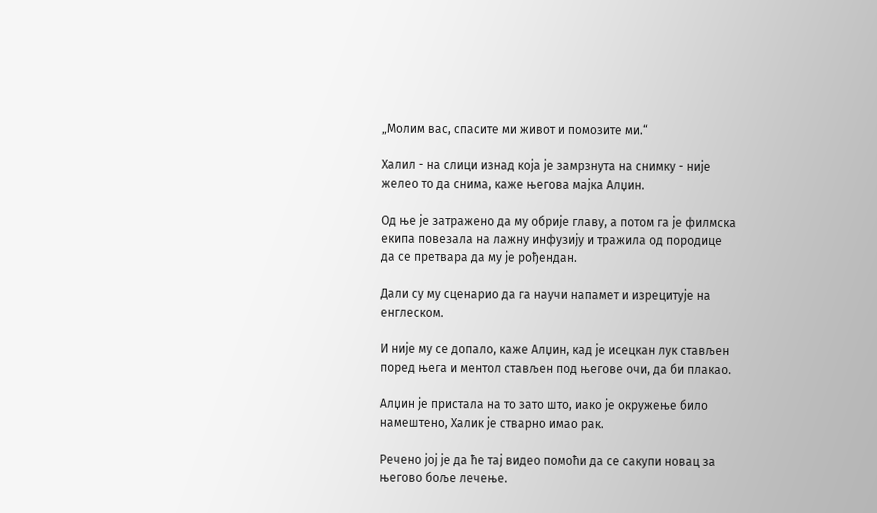„Молим вас, спасите ми живот и помозите ми.“

Халил - на слици изнад која је замрзнута на снимку - није желео то да снима, каже његова мајка Алџин.

Од ње је затражено да му обрије главу, а потом га је филмска екипа повезала на лажну инфузију и тражила од породице да се претвара да му је рођендан.

Дали су му сценарио да га научи напамет и изрецитује на енглеском.

И није му се допало, каже Алџин, кад је исецкан лук стављен поред њега и ментол стављен под његове очи, да би плакао.

Алџин је пристала на то зато што, иако је окружење било намештено, Халик је стварно имао рак.

Речено јој је да ће тај видео помоћи да се сакупи новац за његово боље лечење.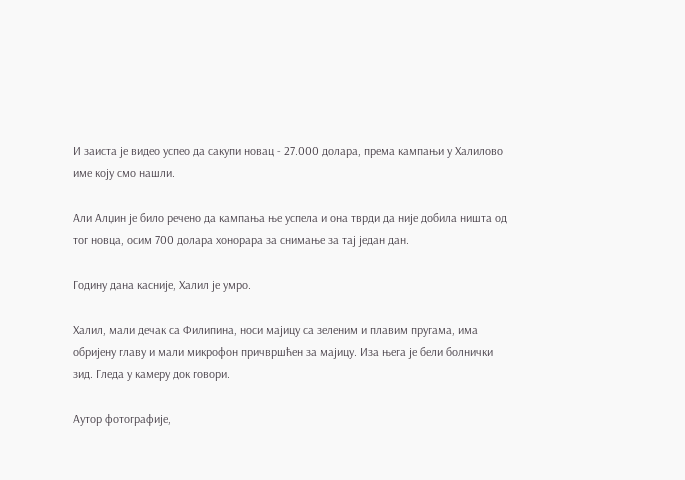И заиста је видео успео да сакупи новац - 27.000 долара, према кампањи у Халилово име коју смо нашли.

Али Алџин је било речено да кампања ње успела и она тврди да није добила ништа од тог новца, осим 700 долара хонорара за снимање за тај један дан.

Годину дана касније, Халил је умро.

Халил, мали дечак са Филипина, носи мајицу са зеленим и плавим пругама, има обријену главу и мали микрофон причвршћен за мајицу. Иза њега је бели болнички зид. Гледа у камеру док говори.

Аутор фотографије,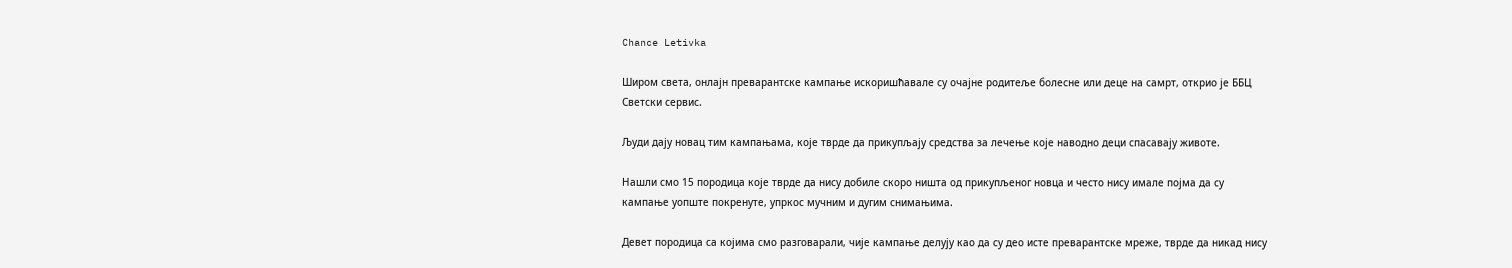Chance Letivka

Широм света, онлајн преварантске кампање искоришћавале су очајне родитеље болесне или деце на самрт, открио је ББЦ Светски сервис.

Људи дају новац тим кампањама, које тврде да прикупљају средства за лечење које наводно деци спасавају животе.

Нашли смо 15 породица које тврде да нису добиле скоро ништа од прикупљеног новца и често нису имале појма да су кампање уопште покренуте, упркос мучним и дугим снимањима.

Девет породица са којима смо разговарали, чије кампање делују као да су део исте преварантске мреже, тврде да никад нису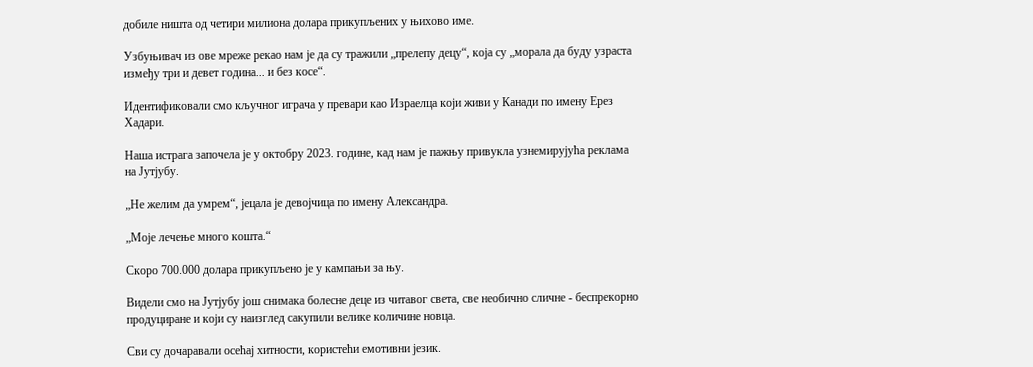добиле ништа од четири милиона долара прикупљених у њихово име.

Узбуњивач из ове мреже рекао нам је да су тражили „прелепу децу“, која су „морала да буду узраста између три и девет година... и без косе“.

Идентификовали смо кључног играча у превари као Израелца који живи у Канади по имену Ерез Хадари.

Наша истрага започела је у октобру 2023. године, кад нам је пажњу привукла узнемирујућа реклама на Јутјубу.

„Не желим да умрем“, јецала је девојчица по имену Александра.

„Моје лечење много кошта.“

Скоро 700.000 долара прикупљено је у кампањи за њу.

Видели смо на Јутјубу још снимака болесне деце из читавог света, све необично сличне - беспрекорно продуциране и који су наизглед сакупили велике количине новца.

Сви су дочаравали осећај хитности, користећи емотивни језик.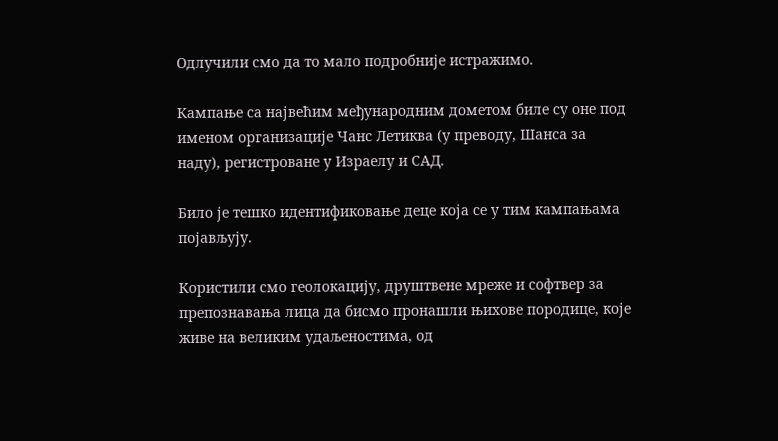Одлучили смо да то мало подробније истражимо.

Кампање са највећим међународним дометом биле су оне под именом организације Чанс Летиква (у преводу, Шанса за наду), регистроване у Израелу и САД.

Било је тешко идентификовање деце која се у тим кампањама појављују.

Користили смо геолокацију, друштвене мреже и софтвер за препознавања лица да бисмо пронашли њихове породице, које живе на великим удаљеностима, од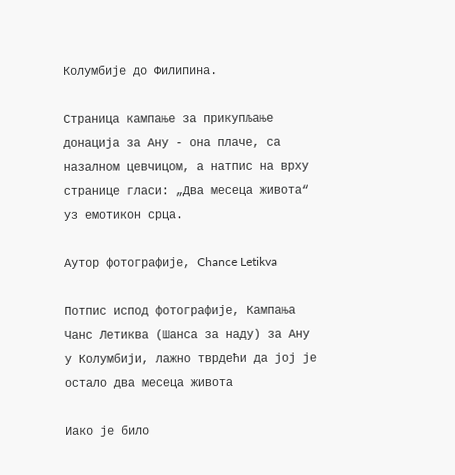Колумбије до Филипина.

Страница кампање за прикупљање донација за Ану - она плаче, са назалном цевчицом, а натпис на врху странице гласи: „Два месеца живота“ уз емотикон срца.

Аутор фотографије, Chance Letikva

Потпис испод фотографије, Кампања Чанс Летиква (Шанса за наду) за Ану у Колумбији, лажно тврдећи да јој је остало два месеца живота

Иако је било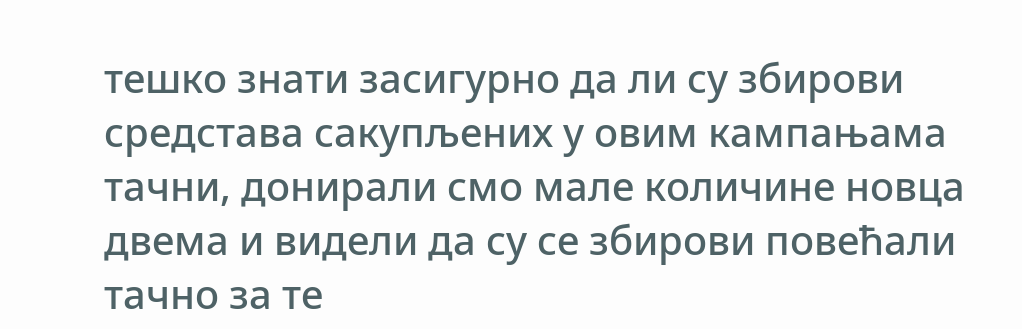тешко знати засигурно да ли су збирови средстава сакупљених у овим кампањама тачни, донирали смо мале количине новца двема и видели да су се збирови повећали тачно за те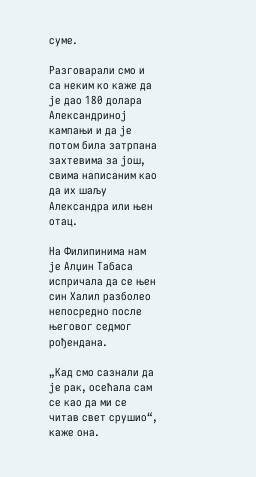суме.

Разговарали смо и са неким ко каже да је дао 180 долара Александриној кампањи и да је потом била затрпана захтевима за још, свима написаним као да их шаљу Александра или њен отац.

На Филипинима нам је Алџин Табаса испричала да се њен син Халил разболео непосредно после његовог седмог рођендана.

„Кад смо сазнали да је рак, осећала сам се као да ми се читав свет срушио“, каже она.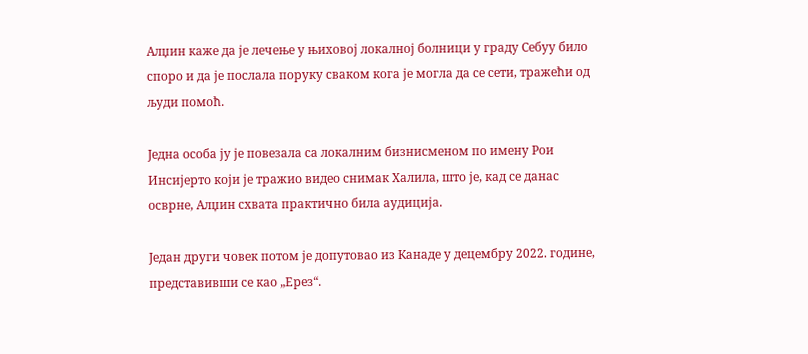Алџин каже да је лечење у њиховој локалној болници у граду Себуу било споро и да је послала поруку сваком кога је могла да се сети, тражећи од људи помоћ.

Једна особа ју је повезала са локалним бизнисменом по имену Рои Инсијерто који је тражио видео снимак Халила, што је, кад се данас осврне, Алџин схвата практично била аудиција.

Један други човек потом је допутовао из Канаде у децембру 2022. године, представивши се као „Ерез“.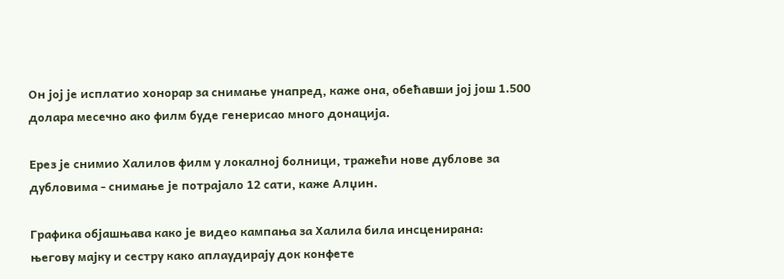Он јој је исплатио хонорар за снимање унапред, каже она, обећавши јој још 1.500 долара месечно ако филм буде генерисао много донација.

Ерез је снимио Халилов филм у локалној болници, тражећи нове дублове за дубловима - снимање је потрајало 12 сати, каже Алџин.

Графика објашњава како је видео кампања за Халила била инсценирана:
његову мајку и сестру како аплаудирају док конфете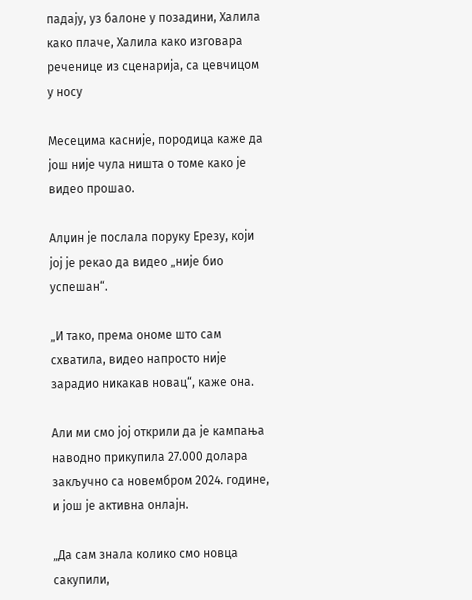падају, уз балоне у позадини, Халила како плаче, Халила како изговара реченице из сценарија, са цевчицом у носу

Месецима касније, породица каже да још није чула ништа о томе како је видео прошао.

Алџин је послала поруку Ерезу, који јој је рекао да видео „није био успешан“.

„И тако, према ономе што сам схватила, видео напросто није зарадио никакав новац“, каже она.

Али ми смо јој открили да је кампања наводно прикупила 27.000 долара закључно са новембром 2024. године, и још је активна онлајн.

„Да сам знала колико смо новца сакупили,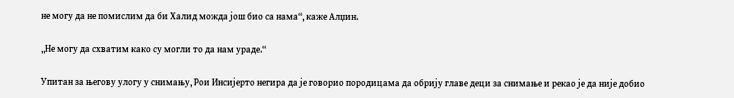не могу да не помислим да би Халид можда још био са нама“, каже Алџин.

„Не могу да схватим како су могли то да нам ураде.“

Упитан за његову улогу у снимању, Рои Инсијерто негира да је говорио породицама да обрију главе деци за снимање и рекао је да није добио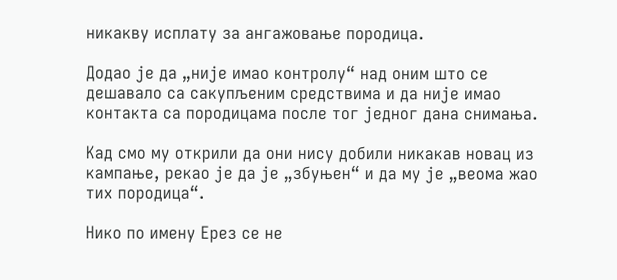никакву исплату за ангажовање породица.

Додао је да „није имао контролу“ над оним што се дешавало са сакупљеним средствима и да није имао контакта са породицама после тог једног дана снимања.

Кад смо му открили да они нису добили никакав новац из кампање, рекао је да је „збуњен“ и да му је „веома жао тих породица“.

Нико по имену Ерез се не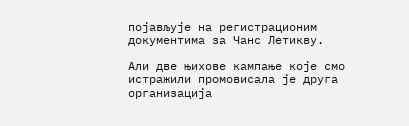појављује на регистрационим документима за Чанс Летикву.

Али две њихове кампање које смо истражили промовисала је друга организација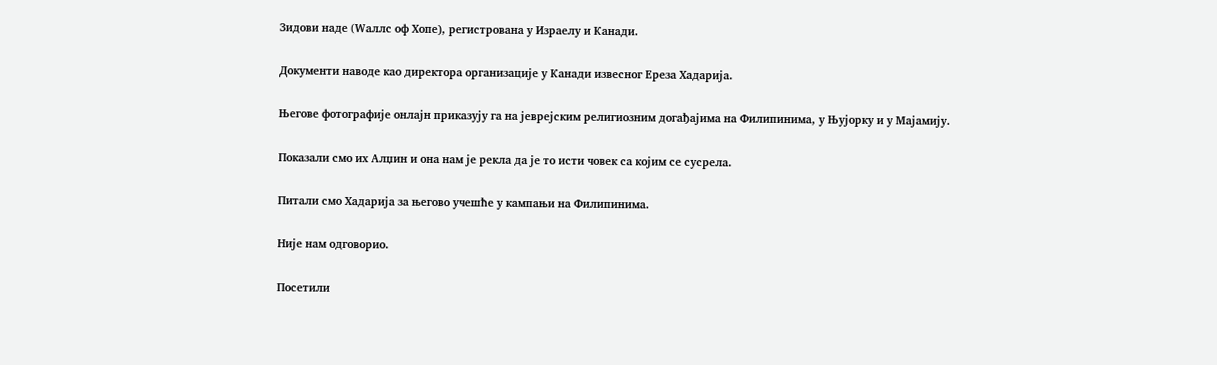Зидови наде (Wаллс оф Хопе), регистрована у Израелу и Канади.

Документи наводе као директора организације у Канади извесног Ереза Хадарија.

Његове фотографије онлајн приказују га на јеврејским религиозним догађајима на Филипинима, у Њујорку и у Мајамију.

Показали смо их Алџин и она нам је рекла да је то исти човек са којим се сусрела.

Питали смо Хадарија за његово учешће у кампањи на Филипинима.

Није нам одговорио.

Посетили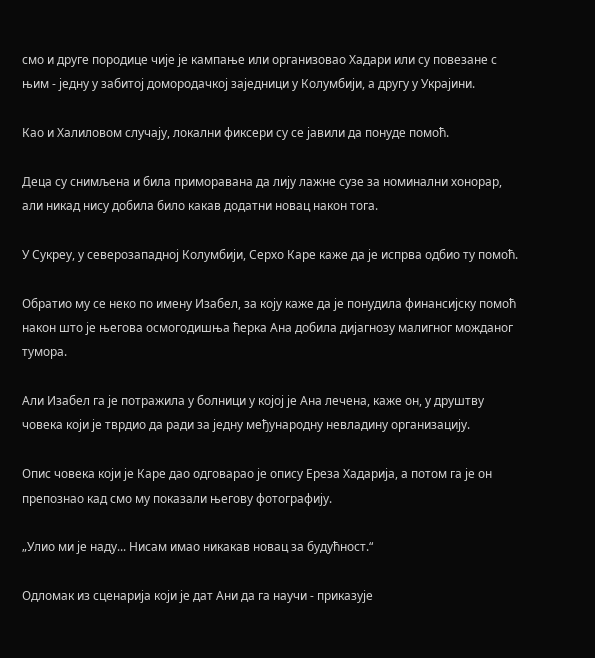смо и друге породице чије је кампање или организовао Хадари или су повезане с њим - једну у забитој домородачкој заједници у Колумбији, а другу у Украјини.

Као и Халиловом случају, локални фиксери су се јавили да понуде помоћ.

Деца су снимљена и била приморавана да лију лажне сузе за номинални хонорар, али никад нису добила било какав додатни новац након тога.

У Сукреу, у северозападној Колумбији, Серхо Каре каже да је испрва одбио ту помоћ.

Обратио му се неко по имену Изабел, за коју каже да је понудила финансијску помоћ након што је његова осмогодишња ћерка Ана добила дијагнозу малигног можданог тумора.

Али Изабел га је потражила у болници у којој је Ана лечена, каже он, у друштву човека који је тврдио да ради за једну међународну невладину организацију.

Опис човека који је Каре дао одговарао је опису Ереза Хадарија, а потом га је он препознао кад смо му показали његову фотографију.

„Улио ми је наду... Нисам имао никакав новац за будућност.“

Одломак из сценарија који је дат Ани да га научи - приказује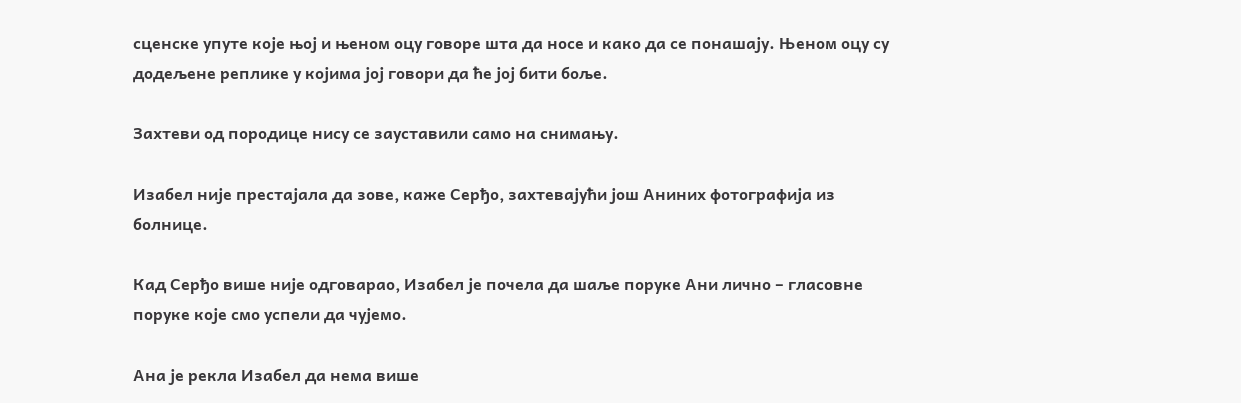сценске упуте које њој и њеном оцу говоре шта да носе и како да се понашају. Њеном оцу су додељене реплике у којима јој говори да ће јој бити боље.

Захтеви од породице нису се зауставили само на снимању.

Изабел није престајала да зове, каже Серђо, захтевајући још Аниних фотографија из болнице.

Кад Серђо више није одговарао, Изабел је почела да шаље поруке Ани лично – гласовне поруке које смо успели да чујемо.

Ана је рекла Изабел да нема више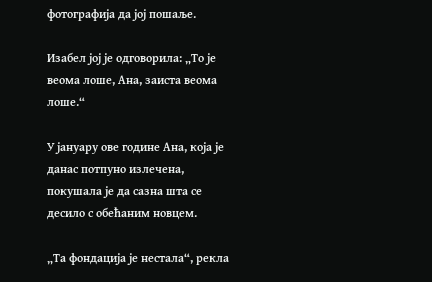фотографија да јој пошаље.

Изабел јој је одговорила: „То је веома лоше, Ана, заиста веома лоше.“

У јануару ове године Ана, која је данас потпуно излечена, покушала је да сазна шта се десило с обећаним новцем.

„Та фондација је нестала“, рекла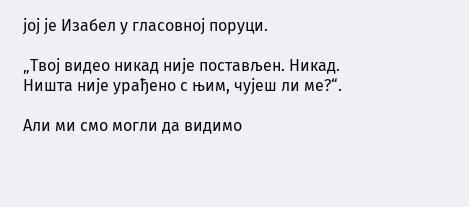јој је Изабел у гласовној поруци.

„Твој видео никад није постављен. Никад. Ништа није урађено с њим, чујеш ли ме?“.

Али ми смо могли да видимо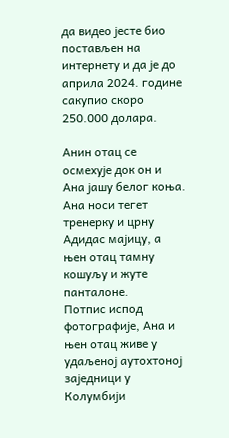да видео јесте био постављен на интернету и да је до априла 2024. године сакупио скоро 250.000 долара.

Анин отац се осмехује док он и Ана јашу белог коња. Ана носи тегет тренерку и црну Адидас мајицу, а њен отац тамну кошуљу и жуте панталоне.
Потпис испод фотографије, Ана и њен отац живе у удаљеној аутохтоној заједници у Колумбији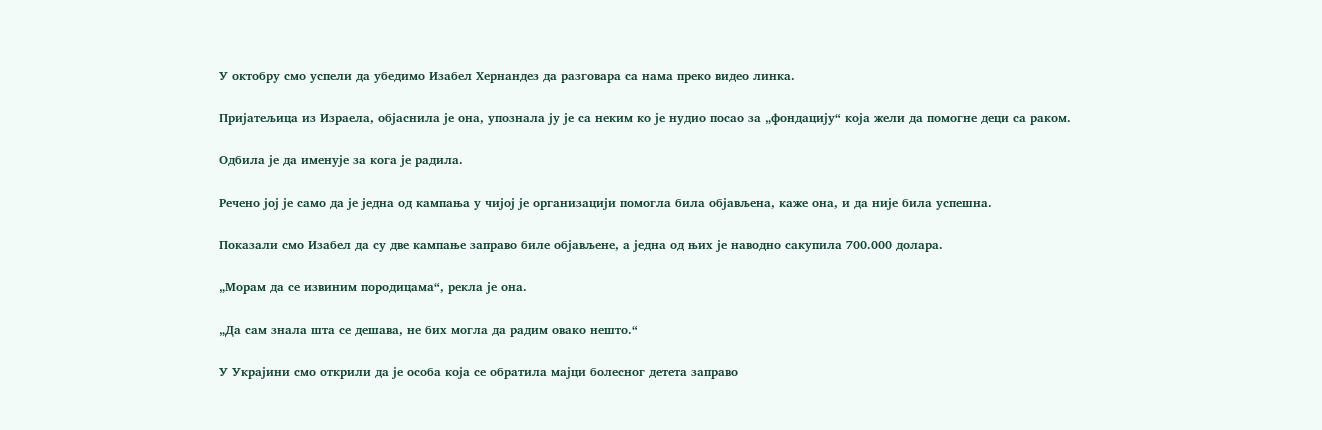У октобру смо успели да убедимо Изабел Хернандез да разговара са нама преко видео линка.

Пријатељица из Израела, објаснила је она, упознала ју је са неким ко је нудио посао за „фондацију“ која жели да помогне деци са раком.

Одбила је да именује за кога је радила.

Речено јој је само да је једна од кампања у чијој је организацији помогла била објављена, каже она, и да није била успешна.

Показали смо Изабел да су две кампање заправо биле објављене, а једна од њих је наводно сакупила 700.000 долара.

„Морам да се извиним породицама“, рекла је она.

„Да сам знала шта се дешава, не бих могла да радим овако нешто.“

У Украјини смо открили да је особа која се обратила мајци болесног детета заправо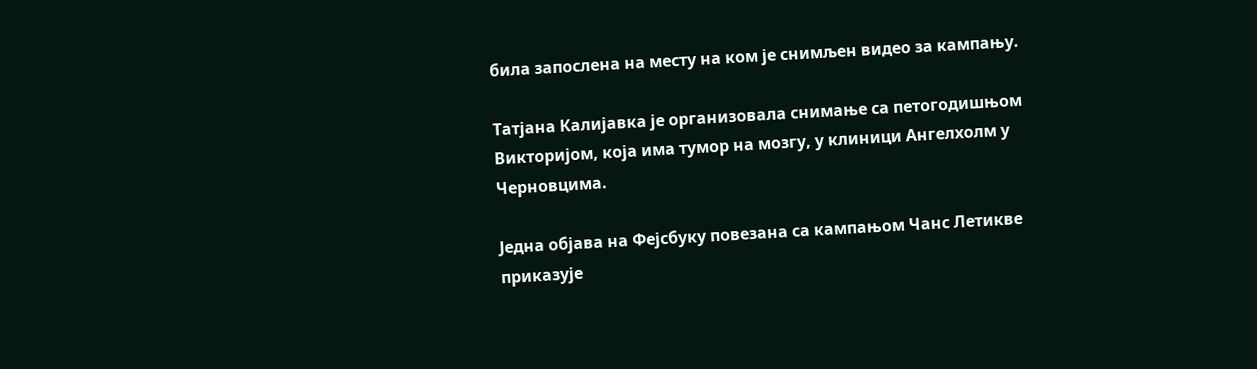била запослена на месту на ком је снимљен видео за кампању.

Татјана Калијавка је организовала снимање са петогодишњом Викторијом, која има тумор на мозгу, у клиници Ангелхолм у Черновцима.

Једна објава на Фејсбуку повезана са кампањом Чанс Летикве приказује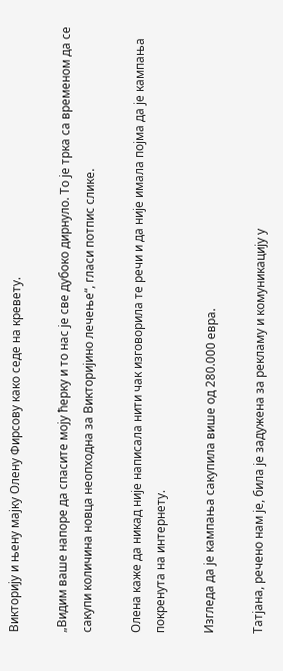Викторију и њену мајку Олену Фирсову како седе на кревету.

„Видим ваше напоре да спасите моју ћерку и то нас је све дубоко дирнуло. То је трка са временом да се сакупи количина новца неопходна за Викторијино лечење“, гласи потпис слике.

Олена каже да никад није написала нити чак изговорила те речи и да није имала појма да је кампања покренута на интернету.

Изгледа да је кампања сакупила више од 280.000 евра.

Татјана, речено нам је, била је задужена за рекламу и комуникацију у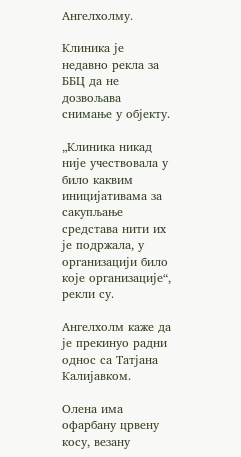Ангелхолму.

Клиника је недавно рекла за ББЦ да не дозвољава снимање у објекту.

„Клиника никад није учествовала у било каквим иницијативама за сакупљање средстава нити их је подржала, у организацији било које организације“, рекли су.

Ангелхолм каже да је прекинуо радни однос са Татјана Калијавком.

Олена има офарбану црвену косу, везану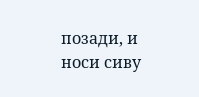позади, и носи сиву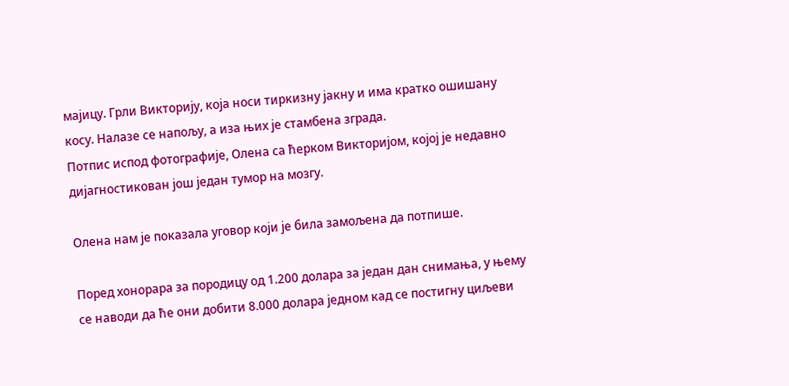мајицу. Грли Викторију, која носи тиркизну јакну и има кратко ошишану косу. Налазе се напољу, а иза њих је стамбена зграда.
Потпис испод фотографије, Олена са ћерком Викторијом, којој је недавно дијагностикован још један тумор на мозгу.

Олена нам је показала уговор који је била замољена да потпише.

Поред хонорара за породицу од 1.200 долара за један дан снимања, у њему се наводи да ће они добити 8.000 долара једном кад се постигну циљеви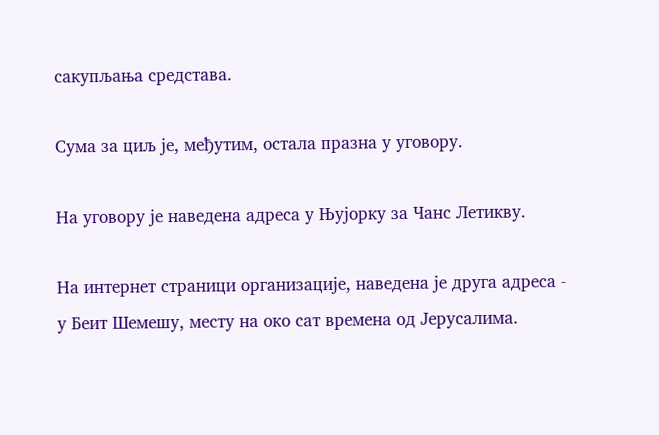сакупљања средстава.

Сума за циљ је, међутим, остала празна у уговору.

На уговору је наведена адреса у Њујорку за Чанс Летикву.

На интернет страници организације, наведена је друга адреса - у Беит Шемешу, месту на око сат времена од Јерусалима.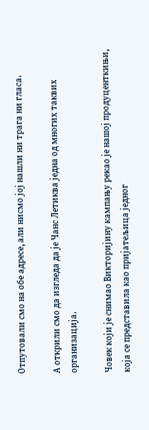Отпутовали смо на обе адресе, али нисмо јој нашли ни трага ни гласа.

А открили смо да изгледа да је Чанс Летиква једна од многих таквих организација.

Човек који је снимао Викторијину кампању рекао је нашој продуценткињи, која се представила као пријатељица једног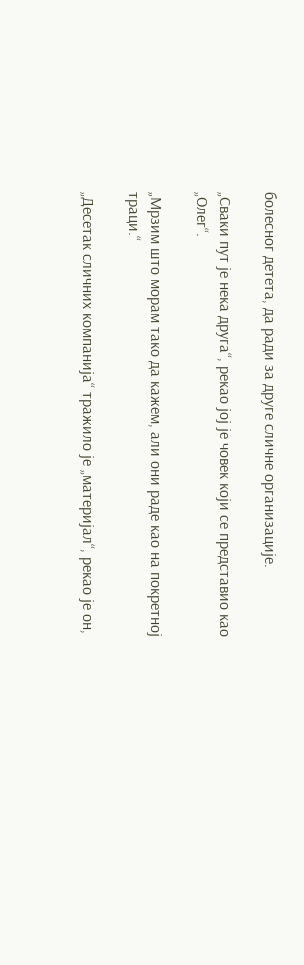болесног детета, да ради за друге сличне организације.

„Сваки пут је нека друга“, рекао јој је човек који се представио као „Олег“.

„Мрзим што морам тако да кажем, али они раде као на покретној траци.“

„Десетак сличних компанија“ тражило је „материјал“, рекао је он,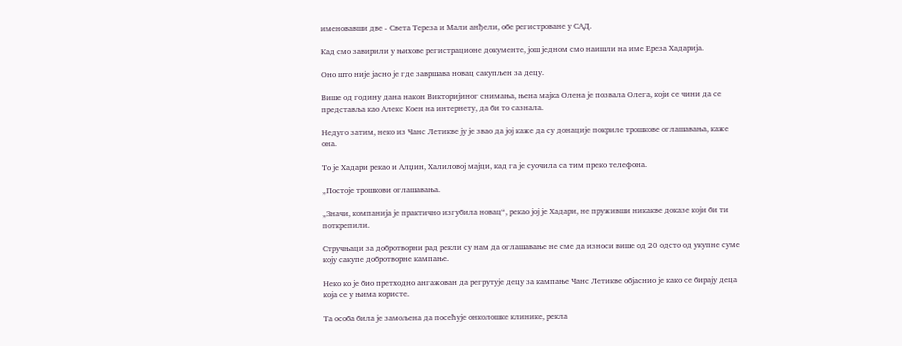именовавши две - Света Тереза и Мали анђели, обе регистроване у САД.

Кад смо завирили у њихове регистрационе документе, још једном смо наишли на име Ереза Хадарија.

Оно што није јасно је где завршава новац сакупљен за децу.

Више од годину дана након Викторијиног снимања, њена мајка Олена је позвала Олега, који се чини да се представља као Алекс Коен на интернету, да би то сазнала.

Недуго затим, неко из Чанс Летикве ју је звао да јој каже да су донације покриле трошкове оглашавања, каже она.

То је Хадари рекао и Алџин, Халиловој мајци, кад га је суочила са тим преко телефона.

„Постоје трошкови оглашавања.

„Значи, компанија је практично изгубила новац“, рекао јој је Хадари, не пруживши никакве доказе који би ти поткрепили.

Стручњаци за добротворни рад рекли су нам да оглашавање не сме да износи више од 20 одсто од укупне суме коју сакупе добротворне кампање.

Неко ко је био претходно ангажован да регрутује децу за кампање Чанс Летикве објаснио је како се бирају деца која се у њима користе.

Та особа била је замољена да посећује онколошке клинике, рекла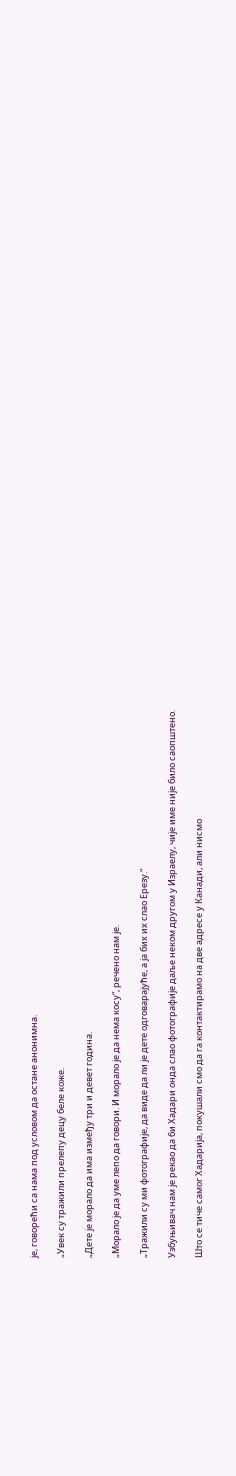је, говорећи са нама под условом да остане анонимна.

„Увек су тражили прелепу децу беле коже.

„Дете је морало да има између три и девет година.

„Морало је да уме лепо да говори. И морало је да нема косу“, речено нам је.

„Тражили су ми фотографије, да виде да ли је дете одговарајуће, а ја бих их слао Ерезу.“

Узбуњивач нам је рекао да би Хадари онда слао фотографије даље неком другом у Израелу, чије име није било саопштено.

Што се тиче самог Хадарија, покушали смо да га контактирамо на две адресе у Канади, али нисмо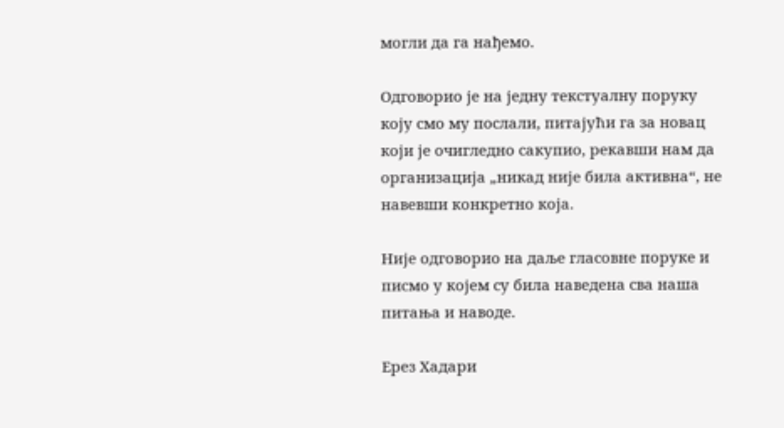могли да га нађемо.

Одговорио је на једну текстуалну поруку коју смо му послали, питајући га за новац који је очигледно сакупио, рекавши нам да организација „никад није била активна“, не навевши конкретно која.

Није одговорио на даље гласовне поруке и писмо у којем су била наведена сва наша питања и наводе.

Ерез Хадари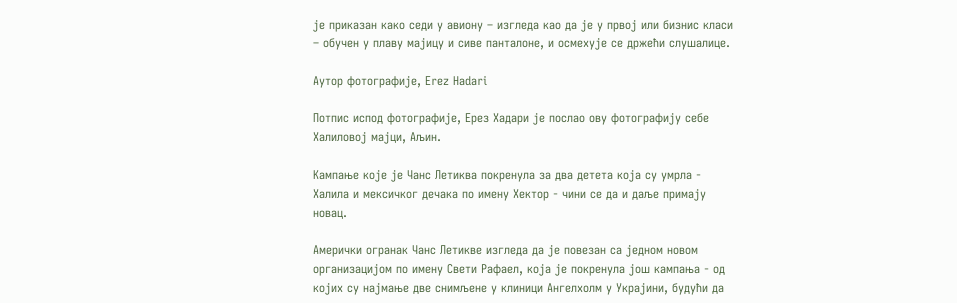је приказан како седи у авиону – изгледа као да је у првој или бизнис класи – обучен у плаву мајицу и сиве панталоне, и осмехује се држећи слушалице.

Аутор фотографије, Erez Hadari

Потпис испод фотографије, Ерез Хадари је послао ову фотографију себе Халиловој мајци, Аљин.

Кампање које је Чанс Летиква покренула за два детета која су умрла - Халила и мексичког дечака по имену Хектор - чини се да и даље примају новац.

Амерички огранак Чанс Летикве изгледа да је повезан са једном новом организацијом по имену Свети Рафаел, која је покренула још кампања - од којих су најмање две снимљене у клиници Ангелхолм у Украјини, будући да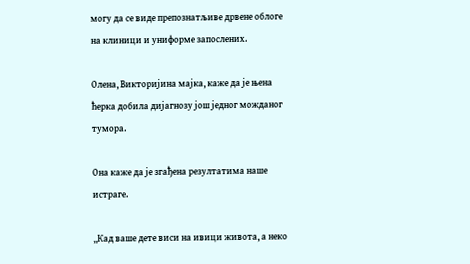могу да се виде препознатљиве дрвене облоге на клиници и униформе запослених.

Олена, Викторијина мајка, каже да је њена ћерка добила дијагнозу још једног можданог тумора.

Она каже да је згађена резултатима наше истраге.

„Кад ваше дете виси на ивици живота, а неко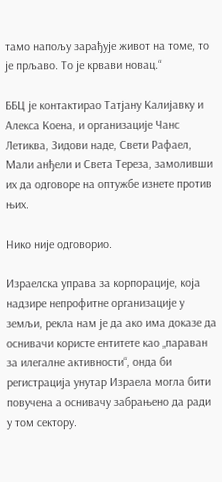тамо напољу зарађује живот на томе, то је прљаво. То је крвави новац.“

ББЦ је контактирао Татјану Калијавку и Алекса Коена, и организације Чанс Летиква, Зидови наде, Свети Рафаел, Мали анђели и Света Тереза, замоливши их да одговоре на оптужбе изнете против њих.

Нико није одговорио.

Израелска управа за корпорације, која надзире непрофитне организације у земљи, рекла нам је да ако има доказе да оснивачи користе ентитете као „параван за илегалне активности“, онда би регистрација унутар Израела могла бити повучена а оснивачу забрањено да ради у том сектору.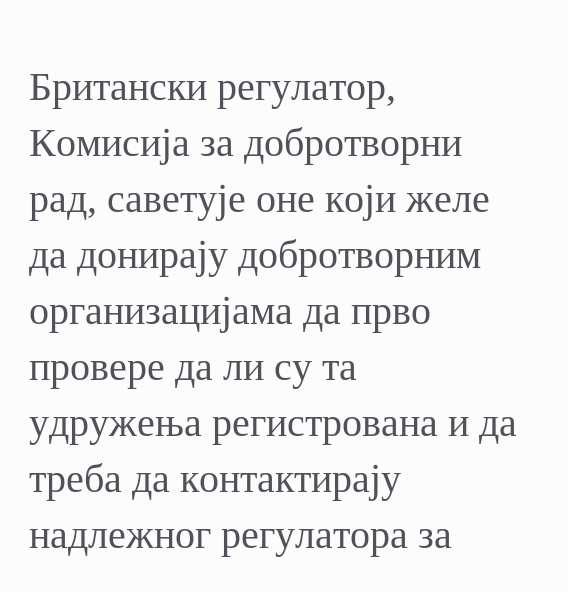Британски регулатор, Комисија за добротворни рад, саветује оне који желе да донирају добротворним организацијама да прво провере да ли су та удружења регистрована и да треба да контактирају надлежног регулатора за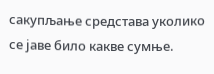сакупљање средстава уколико се јаве било какве сумње.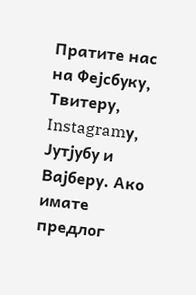Пратите нас на Фејсбуку, Твитеру, Instagramу, Јутјубу и Вајберу. Ако имате предлог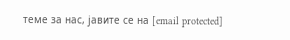теме за нас, јавите се на [email protected]